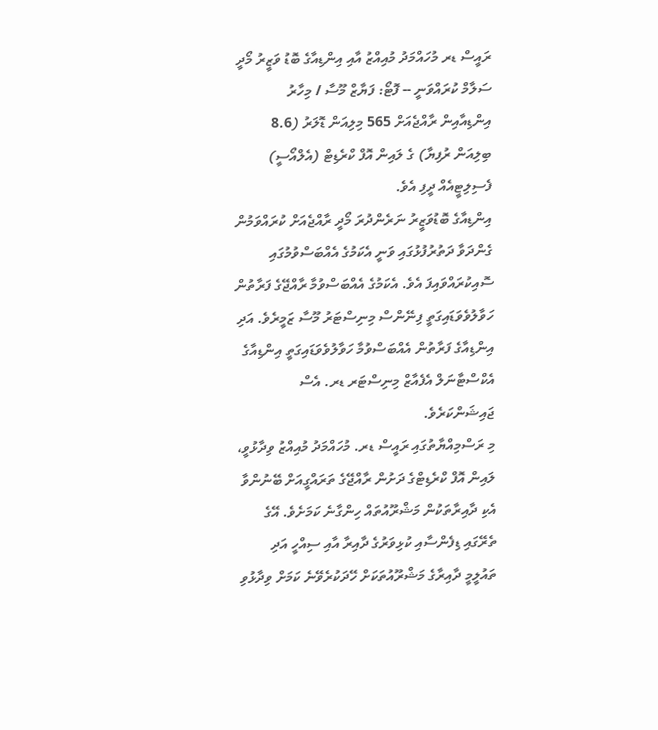ރައީސް ޑރ މުހައްމަދު މުއިއްޒު އާއި އިންޑިއާގެ ބޮޑު ވަޒީރު މޯދީ ސަލާމް ކުރައްވަނީ -- ފޮޓޯ: ފަޔާޒް މޫސާ / މިހާރު
އިންޑިއާއިން ރާއްޖެއަށް 565 މިލިއަން ޑޮލަރު (8.6 ބިލިއަން ރުފިޔާ) ގެ ލައިން އޮފް ކްރެޑިޓް (އެލްއޯސީ) ފެސިލިޓީއެއް ދީފި އެވެ.
އިންޑިއާގެ ބޮޑުވަޒީރު ނަރެންދުރަ މޯދީ ރާއްޖެއަށް ކުރައްވަމުން ގެންދަވާ ދަތުރުފުޅުގައި ވަނީ އެކަމުގެ އެއްބަސްވުމުގައި ސޮއިކުރައްވައިފަ އެވެ. އެކަމުގެ އެއްބަސްވުމާ ރާއްޖޭގެ ފަރާތުން ހަވާލުވެވަޑައިގަތީ ފިނޭންސް މިނިސްޓަރު މޫސާ ޒަމީރެވެ. އަދި އިންޑިއާގެ ފަރާތުން އެއްބަސްވުމާ ހަވާލުވެވަޑައިގަތީ އިންޑިއާގެ އެކްސްޓާނަލް އެފެއާޒް މިނިސްޓަރ ޑރ. އެސް ޖައިޝަންކަރެވެ.
މި ރަސްމިއްޔާތުގައި ރައީސް ޑރ. މުހައްމަދު މުއިއްޒު ވިދާޅުވީ، ލައިން އޮފް ކްރެޑިޓްގެ ދަށުން ރާއްޖޭގެ ތަރައްގީއަށް ބޭނުންވާ އެކި ދާއިރާތަކުން މަޝްރޫއުތައް ހިންގާނެ ކަމަށެވެ. އޭގެ ތެރޭގައި ޑިފެންސާއި ކުޅިވަރުގެ ދާއިރާ އާއި ސިއްހީ އަދި ތައުލީމީ ދާއިރާގެ މަޝްރޫއުތަކަށް ހޭދަކުރެވޭނެ ކަމަށް ވިދާޅުވި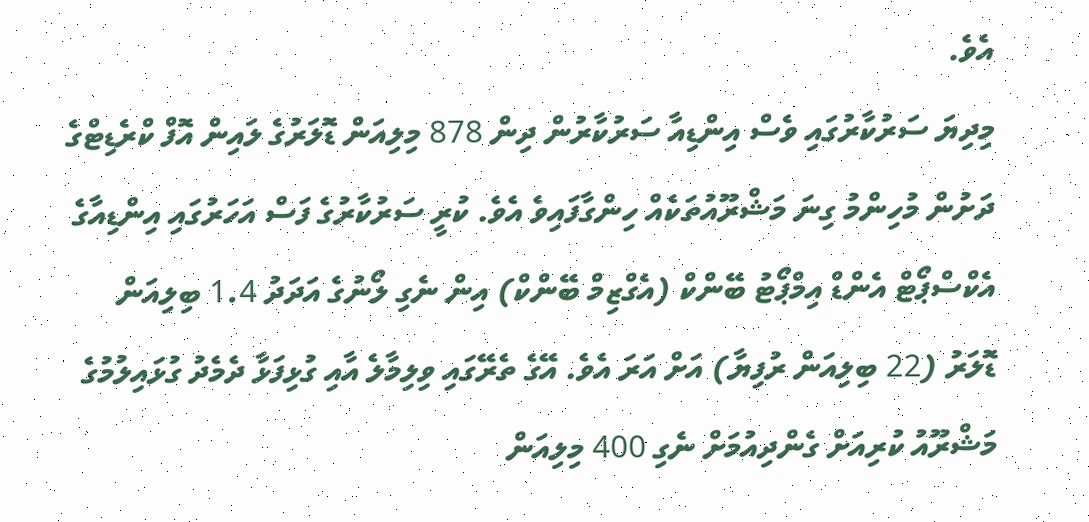އެވެ.
މިދިޔަ ސަރުކާރުގައި ވެސް އިންޑިއާ ސަރުކާރުން ދިން 878 މިލިއަން ޑޮލަރުގެ ލައިން އޮފް ކްރެޑިޓްގެ ދަށުން މުހިންމު ގިނަ މަޝްރޫއުތަކެއް ހިންގާފައިވެ އެވެ. ކުރީ ސަރުކާރުގެ ފަސް އަހަރުގައި އިންޑިއާގެ އެކްސްޕޯޓް އެންޑް އިމްޕޯޓު ބޭންކް (އެގްޒިމް ބޭންކް) އިން ނެގި ލޯނުގެ އަދަދު 1.4 ބިލިއަން ޑޮލަރު (22 ބިލިއަން ރުފިޔާ) އަށް އަރަ އެވެ. އޭގެ ތެރޭގައި ވިލިމާލެ އާއި ގުޅިފަޅާ ދެމެދު ގުޅައިލުމުގެ މަޝްރޫއު ކުރިއަށް ގެންދިއުމަށް ނެގި 400 މިލިއަން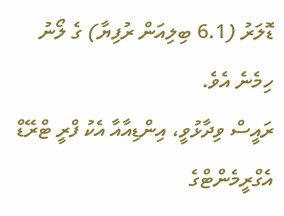ޑޮލަރު (6.1 ބިލިއަން ރުފިޔާ) ގެ ލޯނު ހިމެނެ އެވެ.
ރައީސް ވިދާޅުވީ، އިންޑިއާއާ އެކު ފްރީ ޓްރޭޑް އެގްރީމެންޓްގެ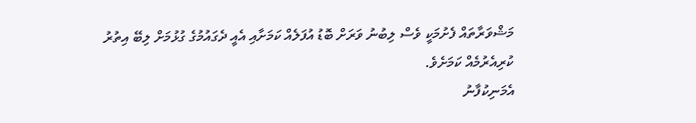މަޝްވަރާތައް ފެށުމަކީ ވެސް ލިބުނު ވަރަށް ބޮޑު އުފަލެއް ކަމަށާއި އެއީ ދެގައުމުގެ ގުޅުމަށް ލިބޭ އިތުރު ކުރިއެރުމެއް ކަމަށެވެ.
އެމަނިކުފާނު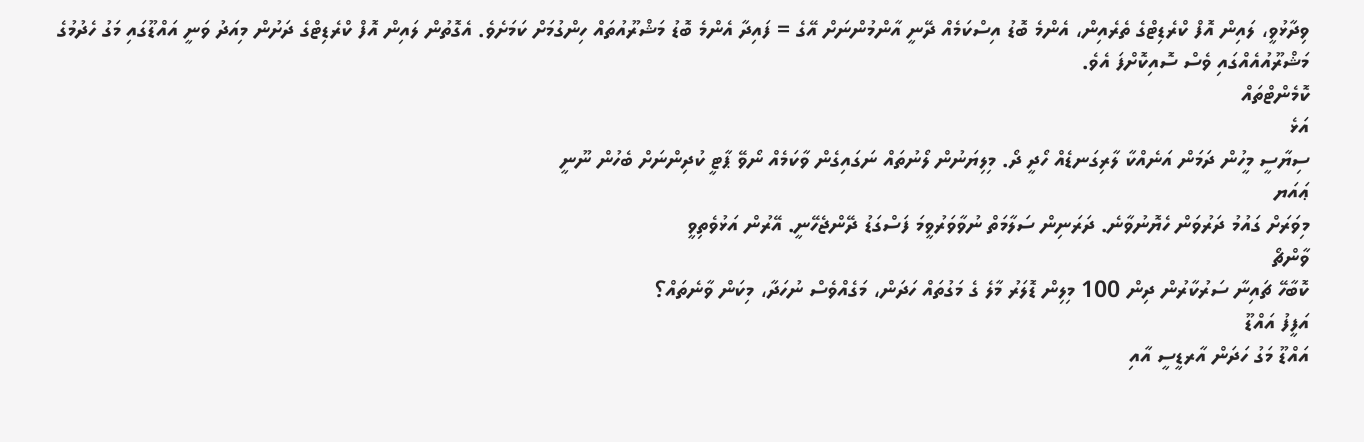ވިދާޅުވީ، ލައިން އޮފް ކްރެޑިޓްގެ ތެރެއިން، އެންމެ ބޮޑު އިސްކަމެއް ދޭނީ އާންމުންނަށް އޭގެ = ފައިދާ އެންމެ ބޮޑު މަޝްރޫއުތައް ހިންގުމަށް ކަމަށެވެ. އެގޮތުން ލައިން އޮފް ކްރެޑިޓްގެ ދަށުން މިއަދު ވަނީ އައްޑޫގައި މަގު ހެދުމުގެ މަޝްރޫއުއެއްގައި ވެސް ސޮއިކޮށްފަ އެވެ.
ކޮމެންޓްތައް
އަޅެ
ސިޔާސީ މީހުން ދަމަން އަނެއްކާ ލާރިގަނޑެއް ހޯދީ ދޯ. މިލިޔަނުން ލޯނުތައް ނަގައިގެން ވާކަމެއް ނޯވޭ ޕާޓީ ކުދިންނަށް ބެހުން ނޫނީ
ޢައަޔ
މިވަރަށް ގައުމު ދަރުވަން ހެޔޮނުވާނެ. ދަރަނިން ސަލާމަތް ނުވާވަރުވީމަ ފަސްގަޑު ދޭންޖެހޭނީ. އޭރުން އަޅުވެތިވީ
ވާންޗޯ
ކޮބާހޭ ޗައިނާ ސަރުކާރުން ދިން 100 މިލިން ޑޮލަރު މާލެ ގެ މަގުތައް ހަދަން، މަގެއްވެސް ނުހަދާ، މިކަން ވާނެތައް؟
އަފީފު އައްޑޫ
އައްޑޫ މަގު ހަދަން އާރޑީސީ އާއި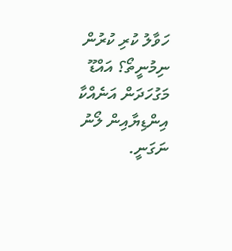ހަވާލު ކުރި ކުރުން ނިމުނީތޯ؟ އައްޑޫ މަގުހަދަން އަނެއްކާ އިންޑިޔާއިން ލޯނު ނަގަނީ.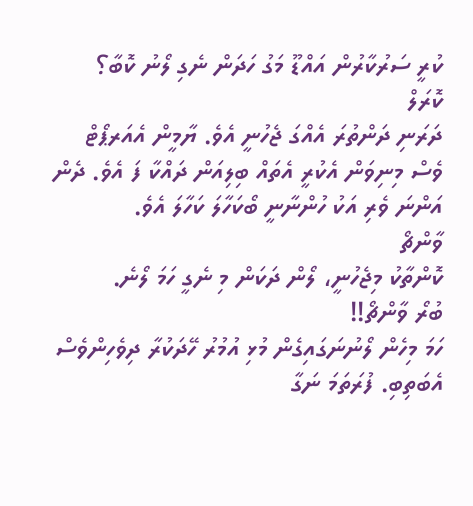ކުރީ ސަރުކާރުން އައްޑޫ މަގު ހަދަން ނެގި ލޯނު ކޮބާ؟
ކޮރަލް
ދަރަނި ދަންތުރަ އެއްގަ ޖެހުނީ އެވެ. ޔާމީން އެއަރޕޯޓް ވެސް މިނިވަން އެކުރީ އެތައް ބިލިއަން ދައްކާ ފަ އެވެ. ދެން އަންނަ ވެރި އަކު ހުންނާނީ ބޯކަހާލަ ކަހާލަ އެވެ.
ވާންޗޯ
ކޮންތާކު މިޖެހުނީ، ލޯން ދަކަން މި ނެގީ ހަމަ ލޯނެ.
ބުރޯ ވާންޗޯ!!
ހަމަ މިހެން ލޯނުނަގައިގެން މުޅި އުމުރު ހޭދަކުރާ ދިވެހިންވެސް އެބަތިބި. ފުރަތަމަ ނަގާ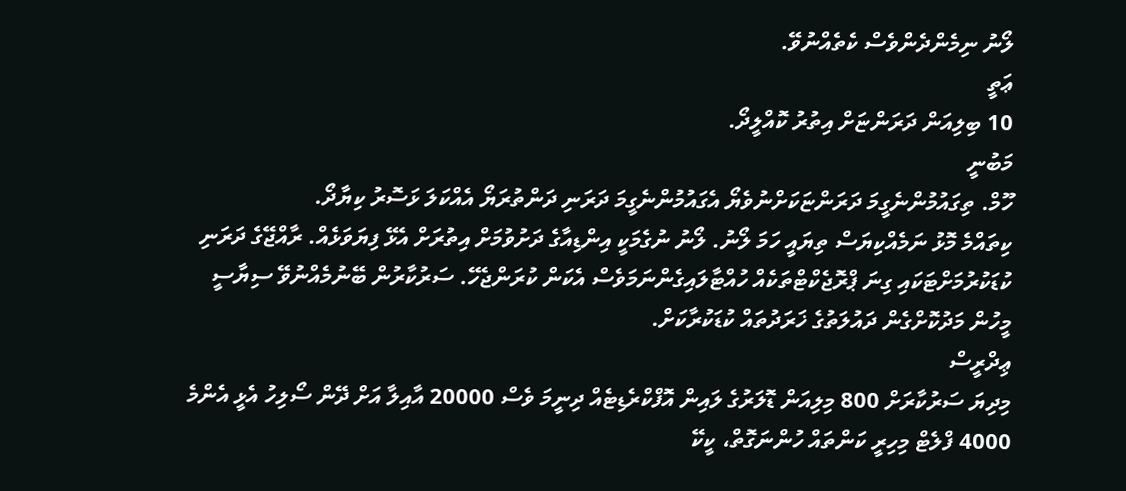ލޯނު ނިމެންދެންވެސް ކެތެއްނުވޭ.
ޢަތީ
10 ބިލިއަން ދަރަންޏަށް އިތުރު ކޮއްލީދޯ.
މަބުނީ
ހޫމް. ތިގައުމުންނެގީމަ ދަރަންޏަކަށްނުވެޔޯ އެގައުމުންނެގީމަ ދަރަނި ދަންތުރަޔޯ އެއްކަލަ ޅަސޮރު ކިޔާދޯ.
ކިތައްމެ މޮޅު ނަމެއްކިޔަސް ތިޔައީ ހަމަ ލޯނު. ލޯނު ނުގެމަކީ އިންޑިއާގެ ދަށުވުމަށް އިތުރަށް އެޅޭ ފިޔަވަޅެއް. ރާއްޖޭގެ ދަރަނި ކުޑަކުރުމަށްޓަކައި ގިނަ ޕްރޮޖެކްޓްތަކެއް ހުއްޓާލައިގެންނަމަވެސް އެކަން ކުރަންޖެހޭ. ސަރުކާރުން ބޭނުމެއްނުވޭ ސިޔާސީ މީހުން މަދުކޮށްގެން ދައުލަތުގެ ޚަރަދުތައް ކުޑަކުރާކަށް.
ޢިދްރީސް
މިދިޔަ ސަރުކާރަށް 800 މިލިއަން ޑޮލަރުގެ ލައިން އޮފްކްރެޑިޓެއް ދިނީމަ ވެސް 20000 އާއިލާ އަށް ދޭން ސޯލިހު އެޅީ އެންމެ 4000 ފްލެޓް މިހިރީ ކަންތައް ހުންނަގޮތް، ކީކޭ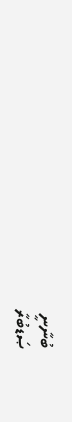ބުނާނީ
ޞަޑބުރާ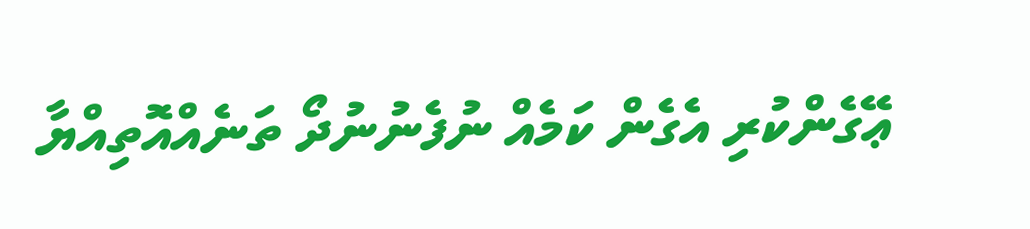ޢޭގެންކުރި އެގެން ކަމެއް ނުފެނުނުދޯ ތަނެއްއޮތިއްޔާ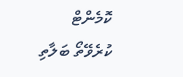ކޮމެންޓް ކުރެވޭތޯ ބަލާތި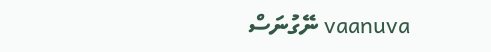vaanuva ނޭގުނަސް